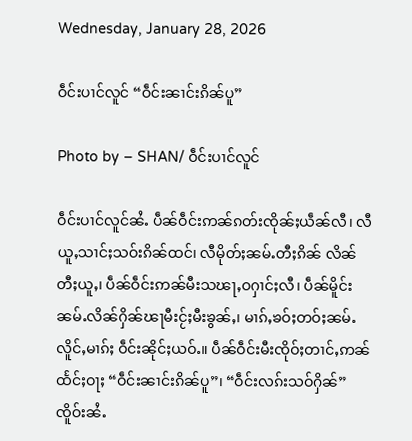Wednesday, January 28, 2026

ဝဵင်းပၢင်လူင် “ဝဵင်းၼၢင်းၵိၼ်ပူ”

Photo by – SHAN/ ဝဵင်းပၢင်လူင်

ဝဵင်းပၢင်လူင်ၼႆႉ ပဵၼ်ဝဵင်းဢၼ်ၵတ်းၸိုၼ်ႈယဵၼ်လီ၊ လီယူႇသၢင်ႈသဝ်းၵိၼ်ထင်၊ လီမိုတ်ႈၼမ်ႉတီႈၵိၼ် လိၼ်တီႈယူႇ၊ ပဵၼ်ဝဵင်းဢၼ်မီးသၽႃႇဝႁၢင်ႈလီ၊ ပဵၼ်မိူင်းၼမ်ႉလိၼ်ႁိၼ်ၽႃမီးငႂ်ႈမီးၶွၼ်ႇ၊ မၢၵ်ႇၶဝ်ႈတဝ်ႈၼမ်ႉလိူင်ႇမၢၵ်ႈ ဝဵင်းၼိုင်ႈယဝ်ႉ။ ပဵၼ်ဝဵင်းမီးၸိုဝ်ႈတၢင်ႇဢၼ်ထႅင်ႈဝႃႈ “ဝဵင်းၼၢင်းၵိၼ်ပူ”၊ “ဝဵင်းလၵ်းသဝ်ႁိၼ်” ၸိူဝ်းၼႆႉ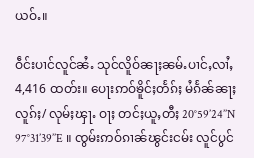ယဝ်ႉ။

ဝဵင်းပၢင်လူင်ၼႆႉ သုင်လိူဝ်ၼႃႈၼမ်ႉပၢင်ႇလၢႆႇ 4,416 ထတ်း။ ပေႃးဢဝ်ၶိူင်ႈတႅၵ်ႈ မႆၵႅၼ်ၼႃႈလူၵ်ႈ/ လုမ်ႈၾႃႉ ဝႃႈ တင်ႈယူႇတီႈ 20°59’24’’N 97°31’39’’E ။ ၸွမ်းဢဝ်ၵၢၼ်ၽွင်းငမ်း လူင်ပွင်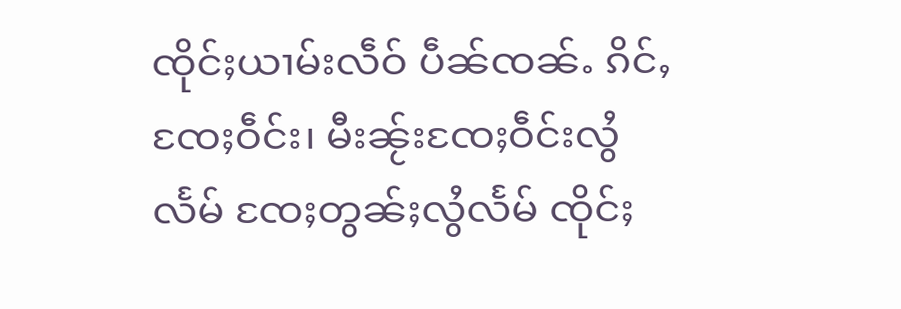ၸိုင်ႈယၢမ်းလဵဝ် ပဵၼ်ၸၼ်ႉ ၵိင်ႇၸႄႈဝဵင်း၊ မီးၼႂ်းၸႄႈဝဵင်းလွႆလႅမ် ၸႄႈတွၼ်ႈလွႆလႅမ် ၸိုင်ႈ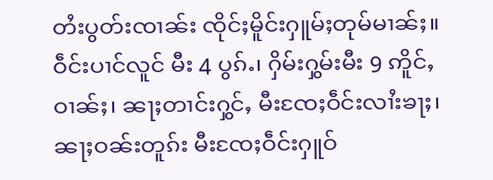တႆးပွတ်းၸၢၼ်း ၸိုင်ႈမိူင်းႁူမ်ႈတုမ်မၢၼ်ႈ။ ဝဵင်းပၢင်လူင် မီး 4 ပွၵ်ႉ၊ ႁိမ်းႁွမ်းမီး 9 ဢိူင်ႇဝၢၼ်ႈ၊ ၼႃႈတၢင်းႁွင်ႇ မီးၸႄႈဝဵင်းလၢႆးၶႃႈ၊ ၼႃႈဝၼ်းတူၵ်း မီးၸႄႈဝဵင်းႁူဝ်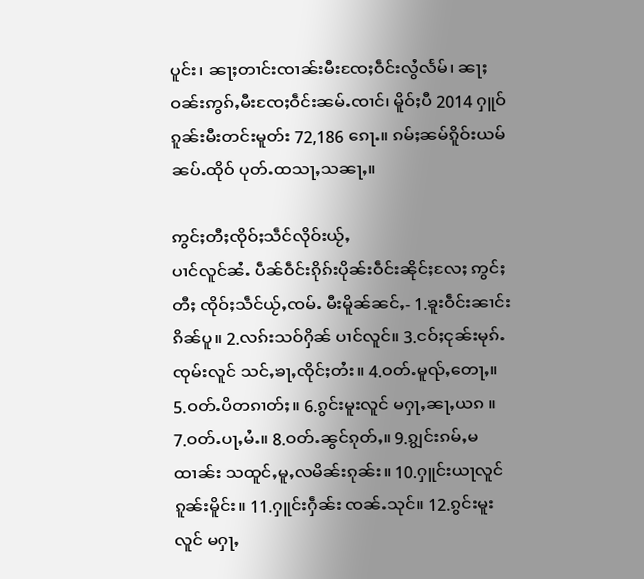ပူင်း၊ ၼႃႈတၢင်းၸၢၼ်းမီးၸႄႈဝဵင်းလွႆလႅမ်၊ ၼႃႈဝၼ်းဢွၵ်ႇမီးၸႄႈဝဵင်းၼမ်ႉၸၢင်၊ မိူဝ်ႈပီ 2014 ႁူဝ်ၵူၼ်းမီးတင်းမူတ်း 72,186 ၵေႃႉ။ ၵမ်ႈၼမ်ၵိူဝ်းယမ်ၼပ်ႉထိုဝ် ပုတ်ႉထသႃႇသၼႃႇ။

ဢွင်ႈတီႈၸိုဝ်ႈသဵင်လိုဝ်းယႂ်ႇ
ပၢင်လူင်ၼႆႉ ပဵၼ်ဝဵင်းၵိုၵ်းပိုၼ်းဝဵင်းၼိုင်ႈလႄႈ ဢွင်ႈတီႈ ၸိုဝ်ႈသဵင်ယႂ်ႇၸမ်ႉ မီးမိူၼ်ၼင်ႇ- 1.ၶူးဝဵင်းၼၢင်းၵိၼ်ပူ။ 2.လၵ်းသဝ်ႁိၼ် ပၢင်လူင်။ 3.ငဝ်ႈငုၼ်းမုၵ်ႉၸုမ်းလူင် သင်ႇၶႃႇၸိုင်ႈတႆး။ 4.ဝတ်ႉမူၺ်ႇတေႃႇ။ 5.ဝတ်ႉပိတၵၢတ်ႈ။ 6.ၵွင်းမူးလူင် မႁႃႇၼႃႇယၵ ။ 7.ဝတ်ႉပႃႇမႆႉ။ 8.ဝတ်ႉၼွင်ၵုတ်ႇ။ 9.ၵျွင်းၵမ်ႇမထၢၼ်း သထူင်ႇမူႇလမိၼ်းၵုၼ်း။ 10.ႁူင်းယႃလူင်ၵူၼ်းမိူင်း။ 11.ႁူင်းႁဵၼ်း ၸၼ်ႉသုင်။ 12.ၵွင်းမူးလူင် မႁႃႇ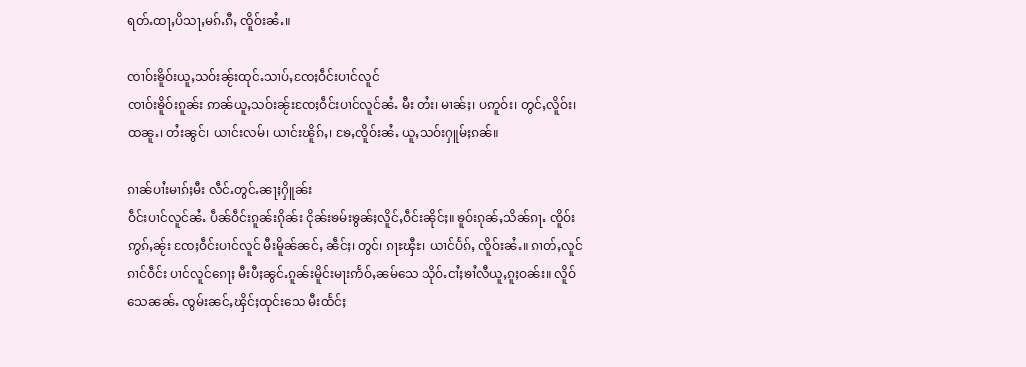ရတ်ႉထႃႇပိသႃႇမၵ်ႉၵီႇ ၸိူဝ်းၼႆႉ။

ၸၢဝ်းၶိူဝ်းယူႇသဝ်းၼႂ်းထုင်ႉသၢပ်ႇၸႄႈဝဵင်းပၢင်လူင်
ၸၢဝ်းၶိူဝ်းၵူၼ်း ဢၼ်ယူႇသဝ်းၼႂ်းၸႄႈဝဵင်းပၢင်လူင်ၼႆႉ မီး တႆး၊ မၢၼ်ႈ၊ ပဢူဝ်း၊ တွင်ႇလိူဝ်း၊ ထၼူႉ၊ တႆးၼွင်၊ ယၢင်းလမ်၊ ယၢင်းၽိူၵ်ႇ၊ ၶႄႇၸိူဝ်းၼႆႉ ယူႇသဝ်းႁူမ်ႈၵၼ်။

ၵၢၼ်ပၢႆးမၢၵ်ႈမီး လဵင်ႉတွင်ႉၼႃႈႁိူၼ်း
ဝဵင်းပၢင်လူင်ၼႆႉ ပဵၼ်ဝဵင်းၵူၼ်းၵိုၼ်း ငိုၼ်းၶမ်းၶွၼ်ႈလိူင်ႇဝဵင်းၼိုင်ႈ။ ၶူဝ်းၵုၼ်ႇသိၼ်ၵႃႉ ၸိူဝ်းဢွၵ်ႇၼႂ်း ၸႄႈဝဵင်းပၢင်လူင် မီးမိူၼ်ၼင်ႇ ၼဵင်ႈ၊ တွင်၊ ၵႃႊၾီႊ၊ ယၢင်ပႅၵ်ႇ ၸိူဝ်းၼႆႉ။ ၵၢတ်ႇလူင်ၵၢင်ဝဵင်း ပၢင်လူင်ၵေႃႈ မီးပီႈၼွင်ႉၵူၼ်းမိူင်းမႃးဢႅဝ်ႇၼမ်သေ သိုဝ်ႉငၢႆႈၶၢႆလီယူႇၵူႈဝၼ်း။ လိူဝ်သေၼၼ်ႉ ၸွမ်းၼင်ႇၾိင်ႈထုင်းသေ မီးထႅင်ႈ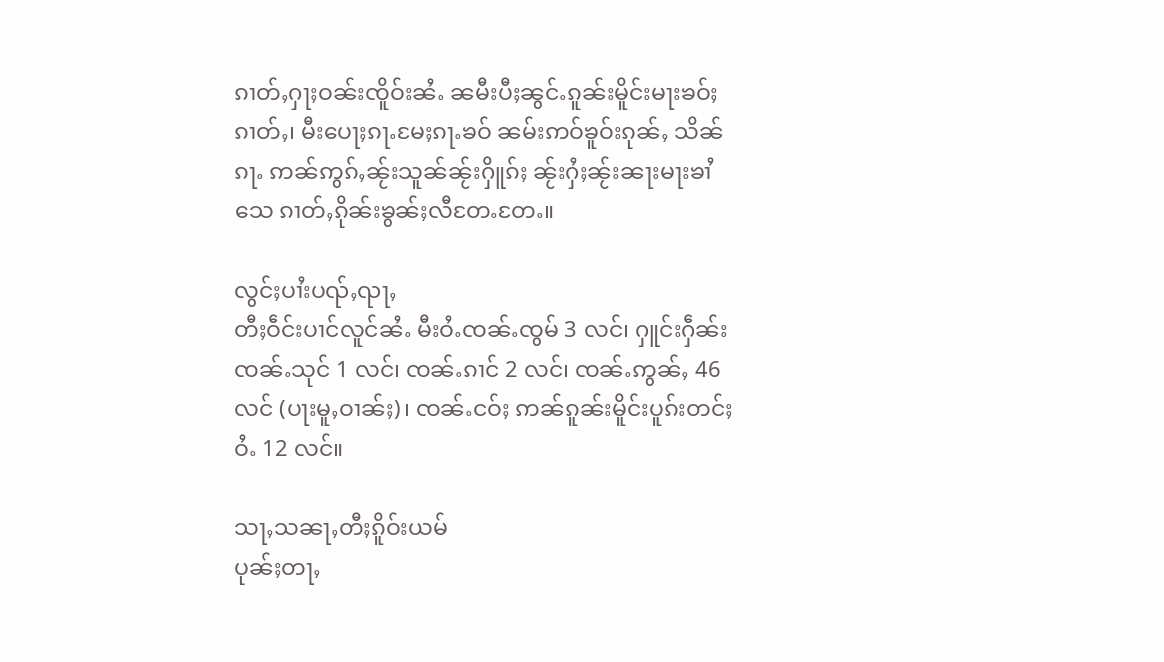ၵၢတ်ႇႁႃႈဝၼ်းၸိူဝ်းၼႆႉ ၼမီးပီႈၼွင်ႉၵူၼ်းမိူင်းမႃးၶဝ်ႈၵၢတ်ႇ၊ မီးပေႃႈၵႃႉမႄႈၵႃႉၶဝ် ၼမ်းဢဝ်ၶူဝ်းၵုၼ်ႇ သိၼ်ၵႃႉ ဢၼ်ဢွၵ်ႇၼႂ်းသူၼ်ၼႂ်းႁိူၵ်ႈ ၼႂ်းႁႆႈၼႂ်းၼႃးမႃးၶၢႆသေ ၵၢတ်ႇၵိုၼ်းၶွၼ်ႈလီတႄႉတႄႉ။

လွင်ႈပၢႆးပၺ်ႇၺႃႇ
တီႈဝဵင်းပၢင်လူင်ၼႆႉ မီးဝႆႉၸၼ်ႉၸွမ် 3 လင်၊ ႁူင်းႁဵၼ်းၸၼ်ႉသုင် 1 လင်၊ ၸၼ်ႉၵၢင် 2 လင်၊ ၸၼ်ႉဢွၼ်ႇ 46 လင် (ပႃးမူႇဝၢၼ်ႈ)၊ ၸၼ်ႉငဝ်ႈ ဢၼ်ၵူၼ်းမိူင်းပူၵ်းတင်ႈဝႆႉ 12 လင်။

သႃႇသၼႃႇတီႈၵိူဝ်းယမ်
ပုၼ်ႈတႃႇ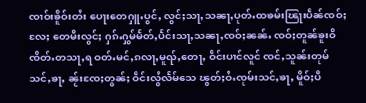ၸၢဝ်းၶိူဝ်းတႆး ပေႃးတေႁူႉပွင်ႇ လွင်ႈသႃႇသၼႃႇပုတ်ႉထၶမ်းၽြႃးပဵၼ်ၸဝ်ႈလႄႈ တေမီးလွင်ႈ ႁၵ်ႉႁွမ်မႅတ်ႇပႅင်းသႃႇသၼႃႇၸဝ်ႈၼၼ်ႉ ၸဝ်ႈတူၼ်ၶူးဝိၸိတ်ႉတသႃႇရ ဝတ်ႉမင်ႇၵလႃႇမူၺ်ႇတေႃႇ ဝဵင်းပၢင်လူင် ၸင်ႇသူၼ်းတုမ်သင်ႇၶႃႇ ၼႂ်းၸႄႈတွၼ်ႈ ဝဵင်းလွႆလႅမ်သေ ၽွတ်ႈဝႆႉၸုမ်းသင်ႇၶႃႇ မိူဝ်ႈပီ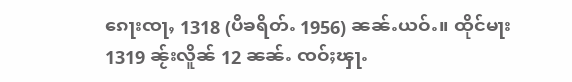ၵေႃးၸႃႇ 1318 (ပီၶရိတ်ႉ 1956) ၼၼ်ႉယဝ်ႉ။ ထိုင်မႃး 1319 ၼႂ်းလိူၼ် 12 ၼၼ်ႉ ၸဝ်ႈၾႃႉ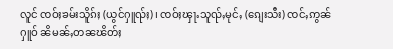လူင် ၸဝ်ႈၶမ်းသိူၵ်ႈ (ယွင်ႁူၺ်ႈ)၊ ၸဝ်ႈၾႃႉသူၺ်ႇမုင်ႇ (ၵျေးသီး) ၸင်ႇဢွၼ်ႁူဝ် ၼိမၼ်ႇတၼၽိတ်ႈ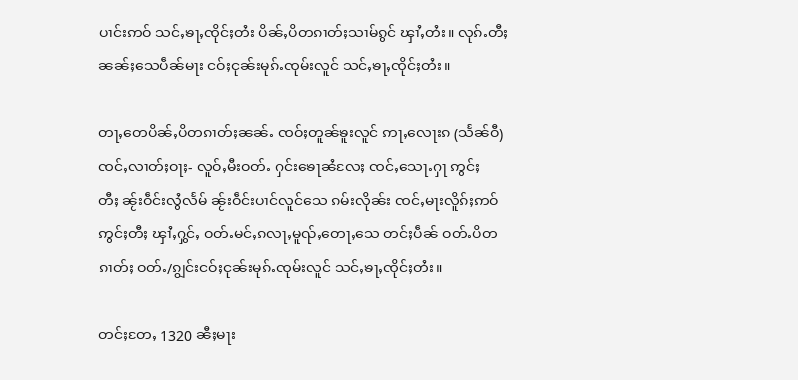ပၢင်းဢဝ် သင်ႇၶႃႇၸိုင်ႈတႆး ပိၼ်ႇပိတၵၢတ်ႈသၢမ်ၵွင် ၾၢႆႇတႆး။ လုၵ်ႉတီႈၼၼ်ႈသေပဵၼ်မႃး ငဝ်ႈငုၼ်းမုၵ်ႉၸုမ်းလူင် သင်ႇၶႃႇၸိုင်ႈတႆး။

တႃႇတေပိၼ်ႇပိတၵၢတ်ႈၼၼ်ႉ ၸဝ်ႈတူၼ်ၶူးလူင် ဢႃႇလေႃးၵ (သႅၼ်ဝီ) ၸင်ႇလၢတ်ႈဝႃႈ- လူဝ်ႇမီးဝတ်ႉ ႁင်းၶေႃၼႆလႄႈ ၸင်ႇသေႃႉႁႃ ဢွင်ႈတီႈ ၼႂ်းဝဵင်းလွႆလႅမ် ၼႂ်းဝဵင်းပၢင်လူင်သေ ၵမ်းလိုၼ်း ၸင်ႇမႃးလိူၵ်ႈဢဝ် ဢွင်ႈတီႈ ၾၢႆႇႁွင်ႇ ဝတ်ႉမင်ႇၵလႃႇမူၺ်ႇတေႃႇသေ တင်ႈပဵၼ် ဝတ်ႉပိတၵၢတ်ႈ ဝတ်ႉ/ၵျွင်းငဝ်ႈငုၼ်းမုၵ်ႉၸုမ်းလူင် သင်ႇၶႃႇၸိုင်ႈတႆး။

တင်ႈတႄႇ 1320 ၼီႈမႃး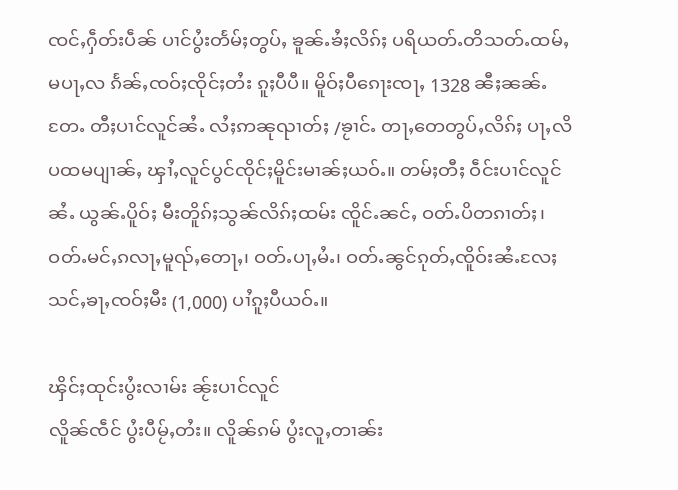ၸင်ႇႁဵတ်းပဵၼ် ပၢင်ပွႆးတႅမ်ႈတွပ်ႇ ၶူၼ်ႉၶႆႈလိၵ်ႈ ပရိယတ်ႉတိသတ်ႉထမ်ႇမပႃႇလ ၵႅၼ်ႇၸဝ်ႈၸိုင်ႈတႆး ၵူႈပီပီ။ မိူဝ်ႈပီၵေႃးၸႃႇ 1328 ၼီႈၼၼ်ႉတႄႉ တီႈပၢင်လူင်ၼႆႉ လႆႈဢၼုၺၢတ်ႈ /ၶႂၢင်ႉ တႃႇတေတွပ်ႇလိၵ်ႈ ပႃႇလိပထမပျၢၼ်ႇ ၾၢႆႇလူင်ပွင်ၸိုင်ႈမိူင်းမၢၼ်ႈယဝ်ႉ။ တမ်ႈတီႈ ဝဵင်းပၢင်လူင်ၼႆႉ ယွၼ်ႉပိူဝ်ႈ မီးတိူၵ်ႈသွၼ်လိၵ်ႈထမ်း ၸိူင်ႉၼင်ႇ ဝတ်ႉပိတၵၢတ်ႈ၊ ဝတ်ႉမင်ႇၵလႃႇမူၺ်ႇတေႃႇ၊ ဝတ်ႉပႃႇမႆႉ၊ ဝတ်ႉၼွင်ၵုတ်ႇၸိူဝ်းၼႆႉလႄႈ သင်ႇၶႃႇၸဝ်ႈမီး (1,000) ပၢႆၵူႈပီယဝ်ႉ။

ၾိင်ႈထုင်းပွႆးလၢမ်း ၼႂ်းပၢင်လူင်
လိူၼ်ၸဵင် ပွႆးပီမႂ်ႇတႆး။ လိူၼ်ၵမ် ပွႆးလူႇတၢၼ်း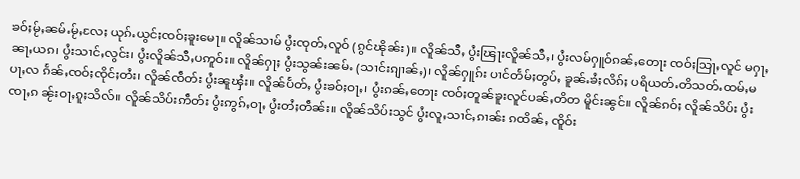ၶဝ်ႈမႂ်ႇၼမ်ႉမႂ်ႇလႄႈ ယုၵ်ႉယွင်ႈၸဝ်ႈၶူးမေႃ။ လိူၼ်သၢမ် ပွႆးၸုတ်ႇလူဝ် (ၵွင်ၽိုၼ်း)။ လိူၼ်သီႇ ပွႆးၽြႃးလိူၼ်သီႇ၊ ပွႆးလမ်ႁူဝ်ၵၼ်ႇတေႃး ၸဝ်ႈသြႃႇလူင် မႁႃႇၼႃႇယၵ၊ ပွႆးသၢင်ႇလွင်း၊ ပွႆးလိူၼ်သီႇပဢူဝ်း။ လိူၼ်ႁႃႈ ပွႆးသွၼ်းၼမ်ႉ (သၢင်းၵျၢၼ်ႇ)၊ လိူၼ်ႁူၵ်း ပၢင်တႅမ်ႈတွပ်ႇ ၶူၼ်ႉၶႆႈလိၵ်ႈ ပရိယတ်ႉတိသတ်ႉထမ်ႇမပႃႇလ ၵႅၼ်ႇၸဝ်ႈၸိုင်ႈတႆး၊ လိူၼ်ၸဵတ်း ပွႆးၼူၾႆး။ လိူၼ်ပႅတ်ႇ ပွႆးၶဝ်ႈဝႃႇ၊ ပွႆးၵၼ်ႇတေႃး ၸဝ်ႈတူၼ်ၶူးလူင်ပၼ်ႇတိတ မိူင်းၼွင်။ လိူၼ်ၵဝ်ႈ လိူၼ်သိပ်း ပွႆးၸႃႇၵ ၼႂ်းဝႃႇၵူႈသိလ်။ လိူၼ်သိပ်းဢဵတ်း ပွႆးဢွၵ်ႇဝႃႇ ပွႆးတႆႈတဵၼ်း။ လိူၼ်သိပ်းသွင် ပွႆးလူႇသၢင်ႇၵၢၼ်း ၵထိၼ်ႇ ၸိူဝ်း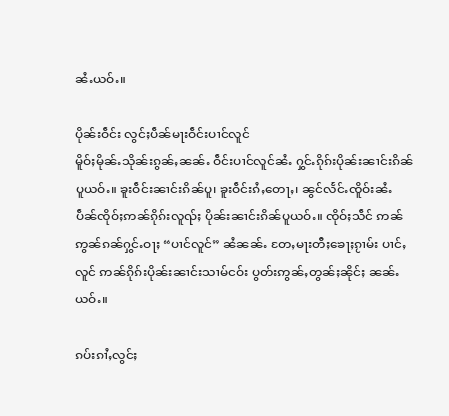ၼႆႉယဝ်ႉ။

ပိုၼ်းဝဵင်း လွင်ႈပဵၼ်မႃးဝဵင်းပၢင်လူင်
မိူဝ်ႈမိုၼ်ႉသိုၼ်းၵွၼ်ႇၼၼ်ႉ ဝဵင်းပၢင်လူင်ၼႆႉ ႁွင်ႉၵိုၵ်းပိုၼ်းၼၢင်းၵိၼ်ပူယဝ်ႉ။ ၶူးဝဵင်းၼၢင်းၵိၼ်ပူ၊ ၶူးဝဵင်းၵႆႇတေႃႇ၊ ၼွင်လႅင်ႉၸိူဝ်းၼႆႉ ပဵၼ်ၸိုဝ်ႈဢၼ်ၵိုၵ်းလူၺ်ႈ ပိုၼ်းၼၢင်းၵိၼ်ပူယဝ်ႉ။ ၸိုဝ်ႈသဵင် ဢၼ်ဢွၼ်ၵၼ်ႁွင်ႉဝႃႈ “ပၢင်လူင်” ၼႆၼၼ်ႉ တႄႇမႃးတီႈၶေႃႈၵႂၢမ်း ပၢင်ႇလူင် ဢၼ်ၵိုၵ်းပိုၼ်းၼၢင်းသၢမ်ငဝ်း ပွတ်းဢွၼ်ႇတွၼ်ႈၼိုင်ႈ ၼၼ်ႉယဝ်ႉ။

ၵပ်းၵၢႆႇလွင်ႈ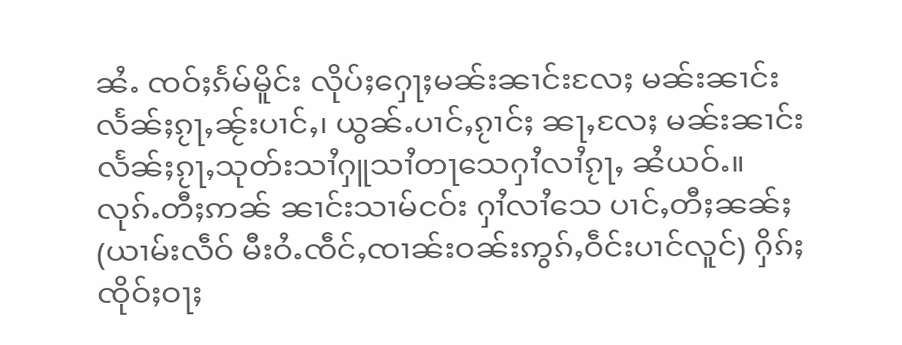ၼႆႉ ၸဝ်ႈၵႅမ်မိူင်း လိုပ်ႈႁေႃႈမၼ်းၼၢင်းလႄႈ မၼ်းၼၢင်းလႅၼ်ႈၵႂႃႇၼႂ်းပၢင်ႇ၊ ယွၼ်ႉပၢင်ႇၵႂၢင်ႈ ၼႃႇလႄႈ မၼ်းၼၢင်းလႅၼ်ႈၵႂႃႇသုတ်းသၢႆႁူသၢႆတႃသေႁၢႆလၢႆၵႂႃႇ ၼႆယဝ်ႉ။ လုၵ်ႉတီႈဢၼ် ၼၢင်းသၢမ်ငဝ်း ႁၢႆလၢႆသေ ပၢင်ႇတီႈၼၼ်ႈ (ယၢမ်းလဵဝ် မီးဝႆႉၸဵင်ႇၸၢၼ်းဝၼ်းဢွၵ်ႇဝဵင်းပၢင်လူင်) ႁိၵ်ႈၸိုဝ်ႈဝႃႈ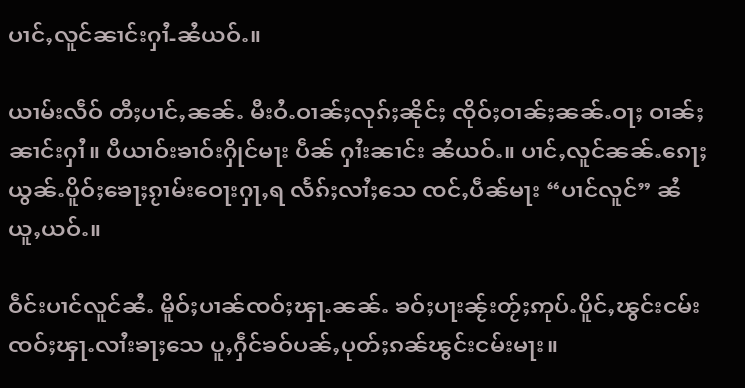ပၢင်ႇလူင်ၼၢင်းႁၢႆ-ၼႆယဝ်ႉ။

ယၢမ်းလဵဝ် တီႈပၢင်ႇၼၼ်ႉ မီးဝႆႉဝၢၼ်ႈလုၵ်ႈၼိုင်ႈ ၸိုဝ်ႈဝၢၼ်ႈၼၼ်ႉဝႃႈ ဝၢၼ်ႈၼၢင်းႁၢႆ။ ပီယၢဝ်းၶၢဝ်းႁိုင်မႃး ပဵၼ် ႁၢႆးၼၢင်း ၼႆယဝ်ႉ။ ပၢင်ႇလူင်ၼၼ်ႉၵေႃႈ ယွၼ်ႉပိူဝ်ႈၶေႃႈၵႂၢမ်းဝေႃးႁႃႇရ လႅၵ်ႈလၢႆႈသေ ၸင်ႇပဵၼ်မႃး “ပၢင်လူင်” ၼႆယူႇယဝ်ႉ။

ဝဵင်းပၢင်လူင်ၼႆႉ မိူဝ်ႈပၢၼ်ၸဝ်ႈၾႃႉၼၼ်ႉ ၶဝ်ႈပႃးၼႂ်းတႂ်ႈဢုပ်ႉပိူင်ႇၽွင်းငမ်း ၸဝ်ႈၾႃႉလၢႆးၶႃႈသေ ပူႇႁဵင်ၶဝ်ပၼ်ႇပုတ်ႈၵၼ်ၽွင်းငမ်းမႃး။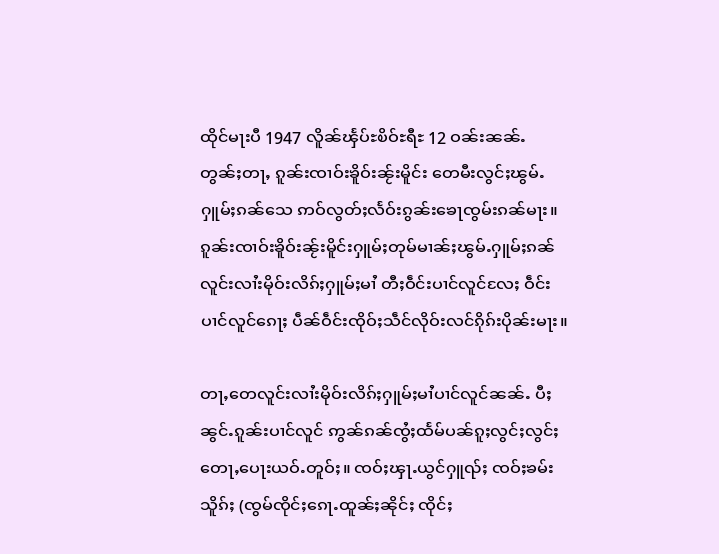ထိုင်မႃးပီ 1947 လိူၼ်ၾႅပ်ႊၿိဝ်ႊရီႊ 12 ဝၼ်းၼၼ်ႉ တွၼ်ႈတႃႇ ၵူၼ်းၸၢဝ်းၶိူဝ်းၼႂ်းမိူင်း တေမီးလွင်ႈၽွမ်ႉႁူမ်ႈၵၼ်သေ ဢဝ်လွတ်ႈလႅဝ်းၵွၼ်းၶေႃၸွမ်းၵၼ်မႃး။ ၵူၼ်းၸၢဝ်းၶိူဝ်းၼႂ်းမိူင်းႁူမ်ႈတုမ်မၢၼ်ႈၽွမ်ႉႁူမ်ႈၵၼ် လူင်းလၢႆးမိုဝ်းလိၵ်ႈႁူမ်ႈမၢႆ တီႈဝဵင်းပၢင်လူင်လႄႈ ဝဵင်းပၢင်လူင်ၵေႃႈ ပဵၼ်ဝဵင်းၸိုဝ်ႈသဵင်လိုဝ်းလင်ၵိုၵ်းပိုၼ်းမႃး။

တႃႇတေလူင်းလၢႆးမိုဝ်းလိၵ်ႈႁူမ်ႈမၢႆပၢင်လူင်ၼၼ်ႉ ပီႈၼွင်ႉၵူၼ်းပၢင်လူင် ဢွၼ်ၵၼ်ၸွႆႈထႅမ်ပၼ်ၵူႈလွင်ႈလွင်ႈ တေႃႇပေႃးယဝ်ႉတူဝ်ႈ။ ၸဝ်ႈၾႃႉယွင်ႁူၺ်ႈ ၸဝ်ႈၶမ်းသိူၵ်ႈ (ၸွမ်ၸိုင်ႈၵေႃႉထူၼ်ႈၼိုင်ႈ ၸိုင်ႈ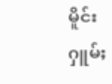မိူင်းႁူမ်ႈ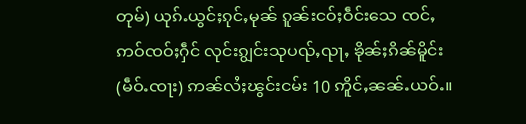တုမ်) ယုၵ်ႉယွင်ႈၵုင်ႇမုၼ် ၵူၼ်းငဝ်ႈဝဵင်းသေ ၸင်ႇဢဝ်ၸဝ်ႈႁဵင် လုင်းၵျွင်းသုပၺ်ႇၺႃႇ ၶိုၼ်ႈၵိၼ်မိူင်း (မဵဝ်ႉၸႃး) ဢၼ်လႆႈၽွင်းငမ်း 10 ဢိူင်ႇၼၼ်ႉယဝ်ႉ။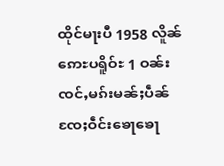ထိုင်မႃးပီ 1958 လိူၼ်ဢေႊပရိူဝ်ႊ 1 ဝၼ်း ၸင်ႇမၵ်းမၼ်ႈပဵၼ်ၸႄႈဝဵင်းၶေႃၶေႃ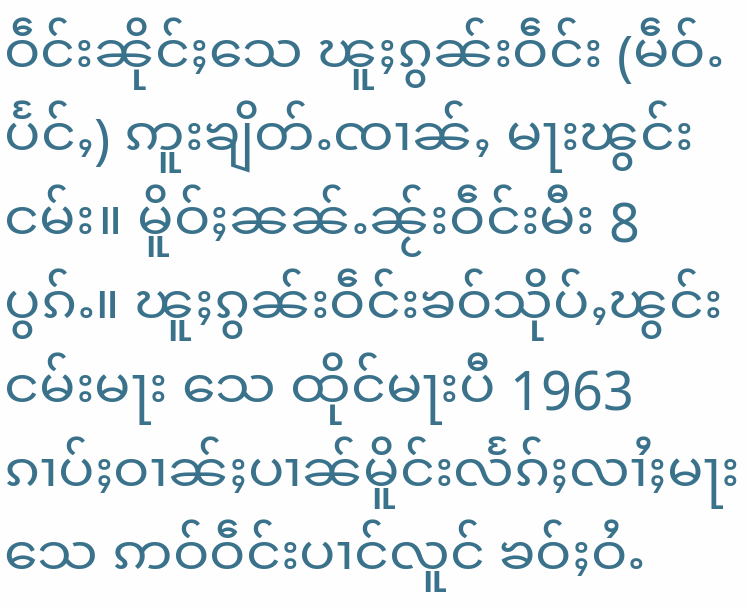ဝဵင်းၼိုင်ႈသေ ၽူႈၵွၼ်းဝဵင်း (မဵဝ်ႉပႅင်ႇ) ဢူးၶျိတ်ႉၸၢၼ်ႇ မႃးၽွင်းငမ်း။ မိူဝ်ႈၼၼ်ႉၼႂ်းဝဵင်းမီး 8 ပွၵ်ႉ။ ၽူႈၵွၼ်းဝဵင်းၶဝ်သိုပ်ႇၽွင်းငမ်းမႃး သေ ထိုင်မႃးပီ 1963 ၵၢပ်ႈဝၢၼ်ႈပၢၼ်မိူင်းလႅၵ်ႈလၢႆႈမႃးသေ ဢဝ်ဝဵင်းပၢင်လူင် ၶဝ်ႈဝႆႉ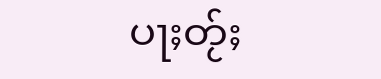ပႃႈတႂ်ႈ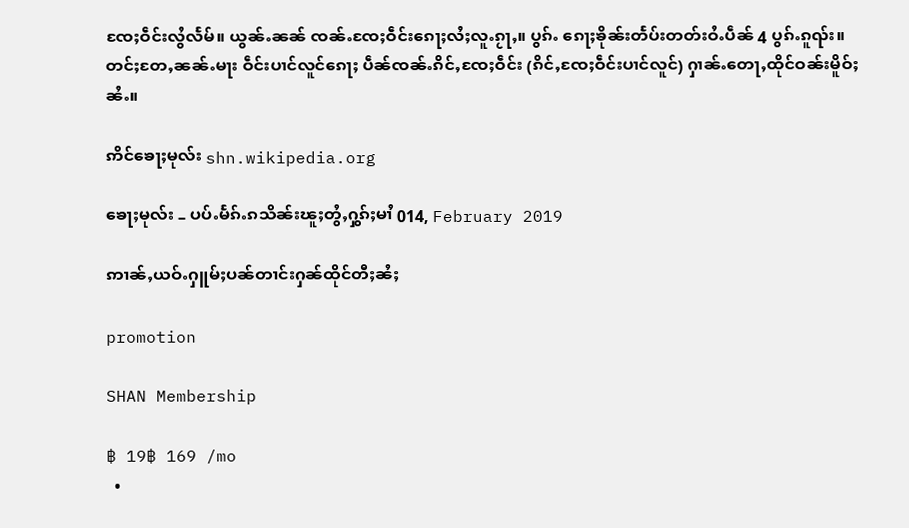ၸႄႈဝဵင်းလွႆလႅမ်။ ယွၼ်ႉၼၼ် ၸၼ်ႉၸႄႈဝဵင်းၵေႃႈလႆႈလူႉၵႂႃႇ။ ပွၵ်ႉ ၵေႃႈၶိုၼ်းတႅပ်းတတ်းဝႆႉပဵၼ် 4 ပွၵ်ႉၵူၺ်း။ တင်ႈတႄႇၼၼ်ႉမႃး ဝဵင်းပၢင်လူင်ၵေႃႈ ပဵၼ်ၸၼ်ႉၵိင်ႇၸႄႈဝဵင်း (ၵိင်ႇၸႄႈဝဵင်းပၢင်လူင်) ႁၢၼ်ႉတေႃႇထိုင်ဝၼ်းမိူဝ်ႈၼႆႉ။

ဢိင်ၶေႃႈမုလ်း shn.wikipedia.org

ၶေႃႈမုလ်း – ပပ်ႉမႅၵ်ႉၵသိၼ်းၽူႈတွႆႇႁွၵ်ႈမၢႆ 014, February 2019

ဢၢၼ်ႇယဝ်ႉႁူမ်ႈပၼ်တၢင်းႁၼ်ထိုင်တီႈၼႆႈ

promotion

SHAN Membership

฿ 19฿ 169 /mo
  •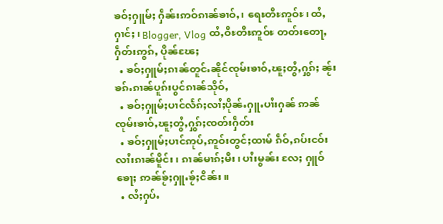ၶဝ်ႈႁူမ်ႈ ႁဵၼ်းဢဝ်ၵၢၼ်ၶၢဝ်ႇ၊ ရေႊတီႊဢူဝ်ႊ၊ ထႆႇႁၢင်ႈ၊ Blogger, Vlog ထႆႇဝီႊတီႊဢူဝ်ႊ တတ်းတေႃႇ ႁဵတ်းဢွၵ်ႇ ပိုၼ်ၽႄႈ
  • ၶဝ်ႈႁူမ်ႈၵၢၼ်တူင်ႉၼိုင်ၸုမ်းၶၢဝ်ႇၽူႈတွႆႇႁွၵ်ႈ ၼႂ်းၶၵ်ႉၵၢၼ်ပူၵ်းပွင်ၵၢၼ်သိုဝ်ႇ
  • ၶဝ်ႈႁူမ်ႈပၢင်လႅၵ်ႈလၢႆႈပိုၼ်ႉႁူႉပၢႆးႁၼ် ဢၼ်ၸုမ်းၶၢဝ်ႇၽူႈတွႆႇႁွၵ်ႈၸတ်းႁဵတ်း
  • ၶဝ်ႈႁူမ်ႈပၢင်ဢုပ်ႇဢူဝ်းတွင်ႈထၢမ် ၵဵဝ်ႇၵပ်းငဝ်းလၢႆးၵၢၼ်မိူင်း၊ ၵၢၼ်မၢၵ်ႈမီး၊ ပၢႆးမွၼ်း လႄႈ ႁူဝ်ၶေႃႈ ဢၼ်ၶႂ်ႈႁူႉၶႂ်ႈငိၼ်း။
  • လႆႈႁပ်ႉ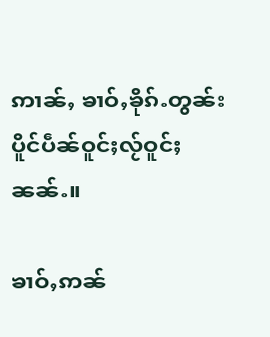ဢၢၼ်ႇ ၶၢဝ်ႇၶိုၵ်ႉတွၼ်း ပိူင်ပဵၼ်ဝူင်ႈလႂ်ဝူင်ႈ ၼၼ်ႉ။

ၶၢဝ်ႇဢၼ်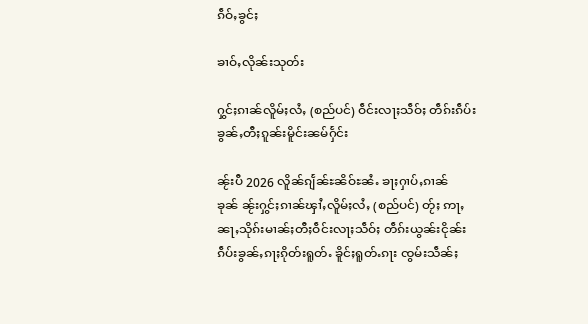ၵဵဝ်ႇၶွင်ႈ

ၶၢဝ်ႇလိုၼ်းသုတ်း

ႁွင်ႈၵၢၼ်လိူမ်ႈလႆႇ (စည်ပင်) ဝဵင်းလႃႈသဵဝ်ႈ တဵၵ်းၵဵပ်းၶွၼ်ႇတီႈၵူၼ်းမိူင်းၼမ်ႁႅင်း

ၼႂ်းပီ 2026 လိူၼ်ၵျႅၼ်ႊၼိဝ်ႊၼႆႉ ၶႃႈႁၢပ်ႇၵၢၼ်ၶုၼ် ၼႂ်းႁွင်ႈၵၢၼ်ၾၢႆႇလိူမ်ႈလႆႇ (စည်ပင်) တႂ်ႈ ဢႃႇၼႃႇသိုၵ်းမၢၼ်ႈတီႈဝဵင်းလႃႈသဵဝ်ႈ တဵၵ်းယွၼ်းငိုၼ်း ၵဵပ်းၶွၼ်ႇၵႃႈၵိုတ်းရူတ်ႉ ၶိူင်ႈရူတ်ႉၵႃး ၸွမ်းသဵၼ်ႈ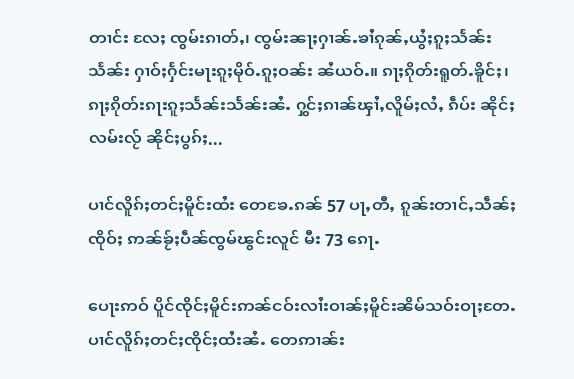တၢင်း လႄႈ ၸွမ်းၵၢတ်ႇ၊ ၸွမ်းၼႃႈႁၢၼ်ႉၶၢႆၵုၼ်ႇယွႆႈၵူႈသႅၼ်းသႅၼ်း ႁၢဝ်ႈႁႅင်းမႃးၵူႈမိုဝ်ႉၵူႈဝၼ်း ၼႆယဝ်ႉ။ ၵႃႈၵိုတ်းရူတ်ႉၶိူင်ႈ၊ ၵႃႈၵိုတ်းၵႃးၵူႈသႅၼ်းသႅၼ်းၼႆႉ ႁွင်ႈၵၢၼ်ၾၢႆႇလိူမ်ႈလႆႇ ၵဵပ်း ၼိုင်ႈလမ်းလႂ် ၼိုင်ႈပွၵ်ႈ...

ပၢင်လိူၵ်ႈတင်ႈမိူင်းထႆး တေၶႄႉၵၼ် 57 ပႃႇတီႇ ၵူၼ်းတၢင်ႇသဵၼ်ႈၸိုဝ်ႈ ဢၼ်ၶႂ်ႈပဵၼ်ၸွမ်ၽွင်းလူင် မီး 73 ၵေႃႉ

ပေႃးဢဝ် ပိူင်ၸိုင်ႈမိူင်းဢၼ်ငဝ်းလၢႆးဝၢၼ်ႈမိူင်းၼိမ်သဝ်းဝႃႈတႄႉ ပၢင်လိူၵ်ႈတင်ႈၸိုင်ႈထႆးၼႆႉ တေဢၢၼ်း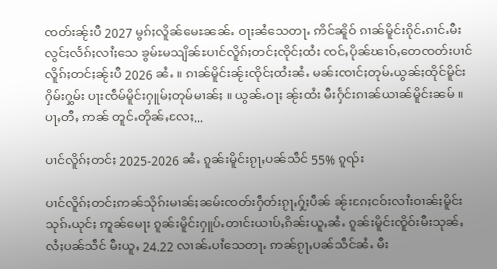ၸတ်းၼႂ်းပီ 2027 မွၵ်ႈလိူၼ်မေႊၼၼ်ႉ ဝႃႈၼႆသေတႃႉ ဢိင်ၼိူဝ် ၵၢၼ်မိူင်းၵိုင်ႉၵၢင်ႉမီးလွင်ႈလႅၵ်ႈလၢႆႈသေ ၶွမ်ႊမသျိၼ်ႊပၢင်လိူၵ်ႈတင်ႈၸိုင်ႈထႆး ၸင်ႇပိုၼ်ၽၢဝ်ႇတေၸတ်းပၢင်လိူၵ်ႈတင်ႈၼႂ်းပီ 2026 ၼႆႉ ။ ၵၢၼ်မိူင်းၼႂ်းၸိုင်ႈထႆးၼႆႉ မၼ်းၸၢင်ႈတုမ်ႉယွၼ်ႈထိုင်မိူင်းႁိမ်းႁွမ်း ပႃးၸဵမ်မိူင်းႁူမ်ႈတုမ်မၢၼ်ႈ ။ ယွၼ်ႉဝႃႈ ၼႂ်းထႆး မီးႁႅင်းၵၢၼ်ယၢၼ်မိူင်းၼမ် ။ ပႃႇတီႇ ဢၼ် တူင်ႉတိုၼ်ႇလႄႈ...

ပၢင်လိူၵ်ႈတင်ႈ 2025-2026 ၼႆႉ ၵူၼ်းမိူင်းၵႂႃႇပၼ်သဵင် 55% ၵူၺ်း

ပၢင်လိူၵ်ႈတင်ႈဢၼ်သိုၵ်းမၢၼ်ႈၼမ်းၸတ်းႁဵတ်းၵႂႃႇႁႂ်ႈပဵၼ် ၼႂ်းၵႄႈငဝ်းလၢႆးဝၢၼ်ႈမိူင်းသုၵ်ႉယုင်ႈ ဢူၼ်မေႃး ၵူၼ်းမိူင်းႁူပ်ႉတၢင်းယၢပ်ႇၵိၼ်းယူႇၼႆႉ ၵူၼ်းမိူင်းၸိူဝ်းမီးသုၼ်ႇလႆႈပၼ်သဵင် မီးယူႇ 24.22 လၢၼ်ႉပၢႆသေတႃႉ ဢၼ်ၵႂႃႇပၼ်သဵင်ၼႆႉ မီး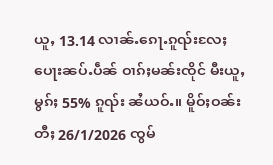ယူႇ 13.14 လၢၼ်ႉၵေႃႉၵူၺ်းလႄႈ ပေႃးၼပ်ႉပဵၼ် ဝၢၵ်ႈမၼ်းၸိုင် မီးယူႇမွၵ်ႈ 55% ၵူၺ်း ၼႆယဝ်ႉ။ မိူဝ်ႈဝၼ်းတီႈ 26/1/2026 ၸွမ်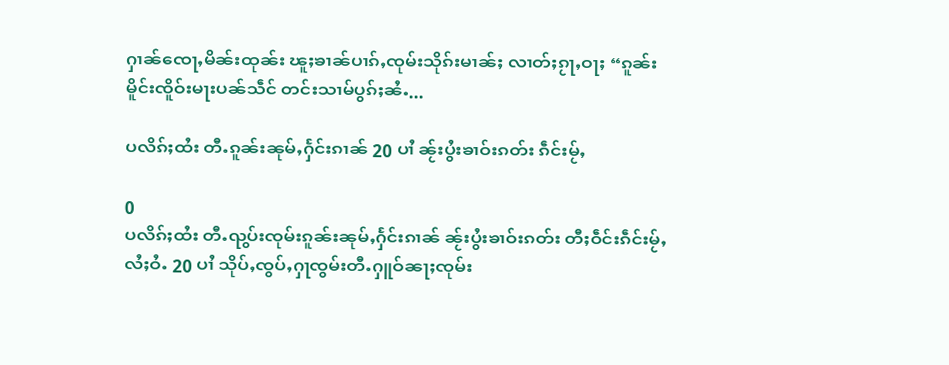ႁၢၼ်ၸေႃႇမိၼ်းထုၼ်း ၽူႈၶၢၼ်ပၢၵ်ႇၸုမ်းသိုၵ်းမၢၼ်ႈ လၢတ်ႈၵႂႃႇဝႃႈ “ၵူၼ်းမိူင်းၸိူဝ်းမႃးပၼ်သဵင် တင်းသၢမ်ပွၵ်ႈၼႆႉ...

ပလိၵ်ႈထႆး တီႉၵူၼ်းၼုမ်ႇႁႅင်းၵၢၼ် 20 ပၢႆ ၼႂ်းပွႆးၶၢဝ်းၵတ်း ၵဵင်းမႂ်ႇ

0
ပလိၵ်ႈထႆး တီႉၺွပ်းၸုမ်းၵူၼ်းၼုမ်ႇႁႅင်းၵၢၼ် ၼႂ်းပွႆးၶၢဝ်းၵတ်း တီႈဝဵင်းၵဵင်းမႂ်ႇ လႆႈဝႆႉ 20 ပၢႆ သိုပ်ႇၸွပ်ႇႁႃၸွမ်းတီႉႁူဝ်ၼႃႈၸုမ်း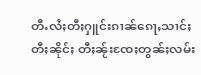တီႉလႆႈတီႈႁူင်းၵၢၼ်ၵေႃႇသၢင်ႈတီႈၼိုင်ႈ တီႈၼႂ်းၸႄႈတွၼ်ႈလမ်း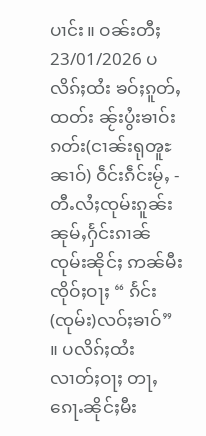ပၢင်း။ ဝၼ်းတီႈ 23/01/2026 ပလိၵ်ႈထႆး ၶဝ်ႈၵူတ်ႇထတ်း ၼႂ်းပွႆးၶၢဝ်းၵတ်း(ငၢၼ်းရုၻူႊၼၢဝ်) ဝဵင်းၵဵင်းမႂ်ႇ - တီႉလႆႈၸုမ်းၵူၼ်းၼုမ်ႇႁႅင်းၵၢၼ်ၸုမ်းၼိုင်ႈ ဢၼ်မီးၸိုဝ်ႈဝႃႈ “ ၵႅင်း(ၸုမ်း)လဝ်ႈၶၢဝ်” ။ ပလိၵ်ႈထႆးလၢတ်ႈဝႃႈ တႃႇၵေႃႉၼိုင်ႈမီး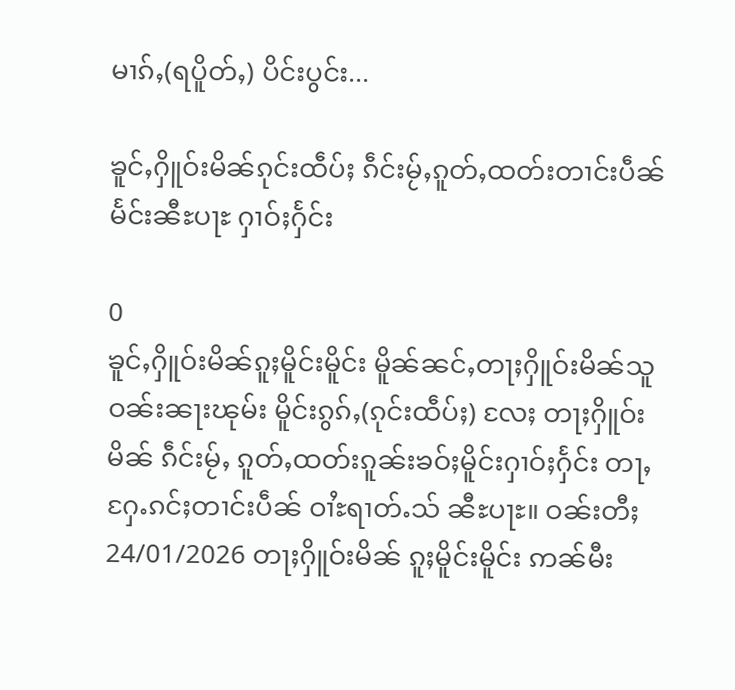မၢၵ်ႇ(ရပိူတ်ႇ) ပိင်းပွင်း...

ၶူင်ႇႁိူဝ်းမိၼ်ၵုင်းထဵပ်ႈ ၵဵင်းမႂ်ႇၵူတ်ႇထတ်းတၢင်းပဵၼ်မႅင်းၼီႊပႃႊ ႁၢဝ်ႈႁႅင်း

0
ၶူင်ႇႁိူဝ်းမိၼ်ၵူႈမိူင်းမိူင်း မိူၼ်ၼင်ႇတႃႈႁိူဝ်းမိၼ်သူဝၼ်းၼႃးၽုမ်း မိူင်းၵွၵ်ႇ(ၵုင်းထဵပ်ႈ) လႄႈ တႃႈႁိူဝ်းမိၼ် ၵဵင်းမႂ်ႇ ၵူတ်ႇထတ်းၵူၼ်းၶဝ်ႈမိူင်းႁၢဝ်ႈႁႅင်း တႃႇႁႄႉၵင်ႈတၢင်းပဵၼ် ဝၢႆႊရၢတ်ႉသ် ၼီႊပႃႊ။ ဝၼ်းတီႈ 24/01/2026 တႃႈႁိူဝ်းမိၼ် ၵူႈမိူင်းမိူင်း ဢၼ်မီး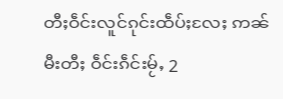တီႈဝဵင်းလူင်ၵုင်းထဵပ်ႈလႄႈ ဢၼ်မီးတီႈ ဝဵင်းၵဵင်းမႂ်ႇ 2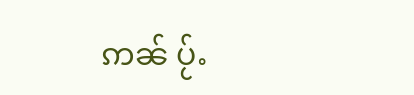ဢၼ် ပႂ်ႉ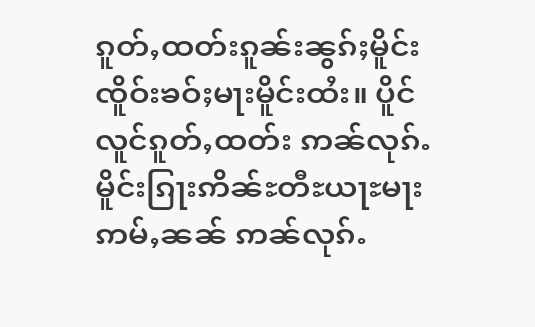ၵူတ်ႇထတ်းၵူၼ်းၼွၵ်ႈမိူင်းၸိူဝ်းၶဝ်ႈမႃးမိူင်းထႆး။ ပိူင်လူင်ၵူတ်ႇထတ်း ဢၼ်လုၵ်ႉမိူင်းၵြႃးဢိၼ်ႊတီႊယႃႊမႃး ဢမ်ႇၼၼ် ဢၼ်လုၵ်ႉ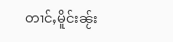တၢင်ႇမိူင်းၼႂ်း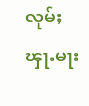လုမ်ႈၾႃႉမႃး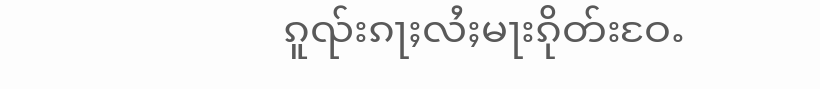ၵူၺ်းၵႃႈလႆႈမႃးၵိုတ်းဝႄႉ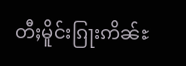တီႈမိူင်းၵြႃးဢိၼ်ႊ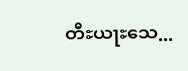တီႊယႃႊသေ...